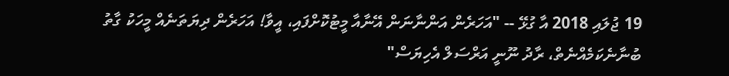19 ޖުލައި 2018 އާ ގުޅޭ -- "އަހަރެން އަންނާނަން އޭނާއާ މީޓުކޮށްފައި، އީވާ! އަހަރެން ދިޔަތަނެއް މީހަކު ގާތު ބުނާނެކަމެއްނެތް، ރާދު ނޫނީ އަރްސަލް އެހިޔަސް"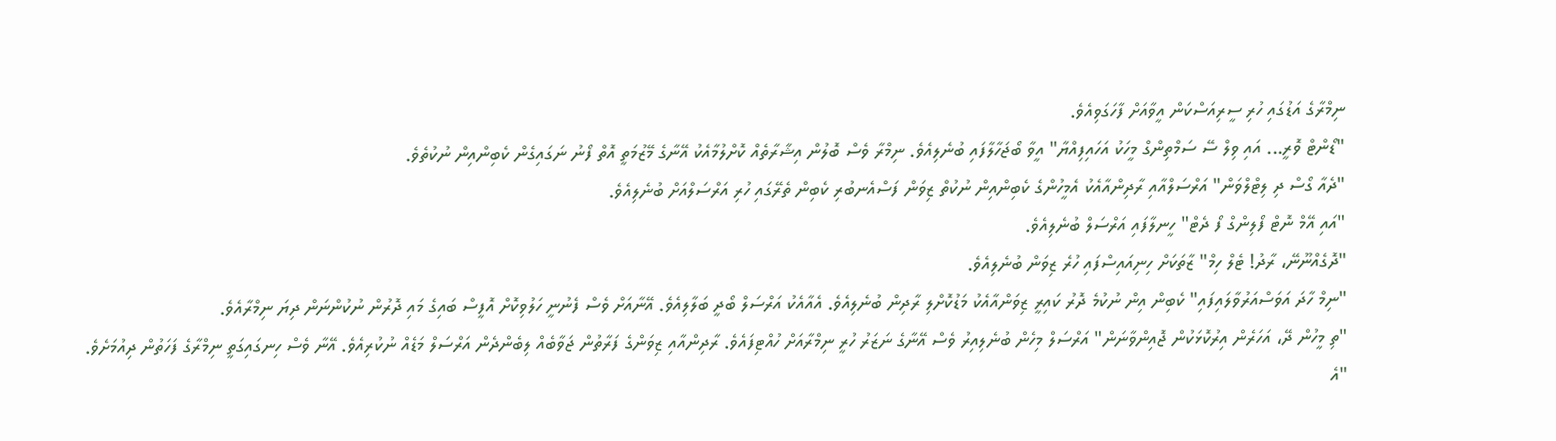ނިމްރާގެ އަޑުގައި ހުރި ސީރިއަސްކަން އީވާއަށް ފާހަގަވިއެވެ.
"ޑޯންޓް ވޮރީ... އައި ވިލް ސޭ ސަމްތިންގް މީހަކު އަހައިފިއްޔާ" އީވާ ބޯޖަހާލާފައި ބުނެލިއެވެ. ނިމްރާ ވެސް ބޮލުން އިޝާރާތެއް ކޮށްލުމާއެކު އޭނާގެ މޭޒުމަތީ އޮތް ފޯނު ނަގައިގެން ކެބިންއިން ނުކުތެވެ.
"ދެއާ ގޯސް ދި ލިޓްލްވަން" އަރްސަލްއާއި ރާދިންއާއެކު އެމީހުންގެ ކެބިންއިން ނުކުތް ޒިވަން ފަސްއެނބުރި ކެބިން ތެރޭގައި ހުރި އަރްސަލްއަށް ބުނެލިއެވެ.
"އައި އޭމް ނޮޓް ފޯލިންގް ފޯ ދެޓް" ހީނލާފައި އަރްސަލް ބުނެލިއެވެ.
"ދޮގެއްނޫނޭ، ރާދު! ޓެލް ހިމް" ޒާތަކަށް ހިނިއައިސްފައި ހުރެ ޒިވަން ބުނެލިއެވެ.
"ނިމް ހާދަ އަވަސްއަރުވާލައިފައި" ކެބިން އިން ނުކުމެ ދޮރު ކައިރީ ޒިވަންއާއެކު މަޑުކޮށްލި ރާދިން ބުނެލިއެވެ. އެއާއެކު އަރްސަލް ބޯދީ ބަލާލިއެވެ. އޭނާއަށް ވެސް ފެނުނީ ހަލުވިކޮށް އޮފީސް ބައިގެ މައި ދޮރުން ނުކުންނަން ދިޔަ ނިމްރާއެވެ.
"ތި މީހުން ދޭ، އަހަރެން އިރުކޮޅަކުން ޖޮއިންވާނަން" އަރްސަލް މިހެން ބުނެލިއިރު ވެސް އޭނާގެ ނަޒަރު ހުރީ ނިމްރާއަށް ހުއްޓިފައެވެ. ރާދިންއާއި ޒިވަންގެ ފަރާތުން ޖަވާބެއް ލިބެންދެން އަރްސަލް މަޑެއް ނުކުރިއެވެ. އޭނާ ވެސް ހިނގައިގަތީ ނިމްރާގެ ފަހަތުން ދިއުމަށެވެ.
"އެ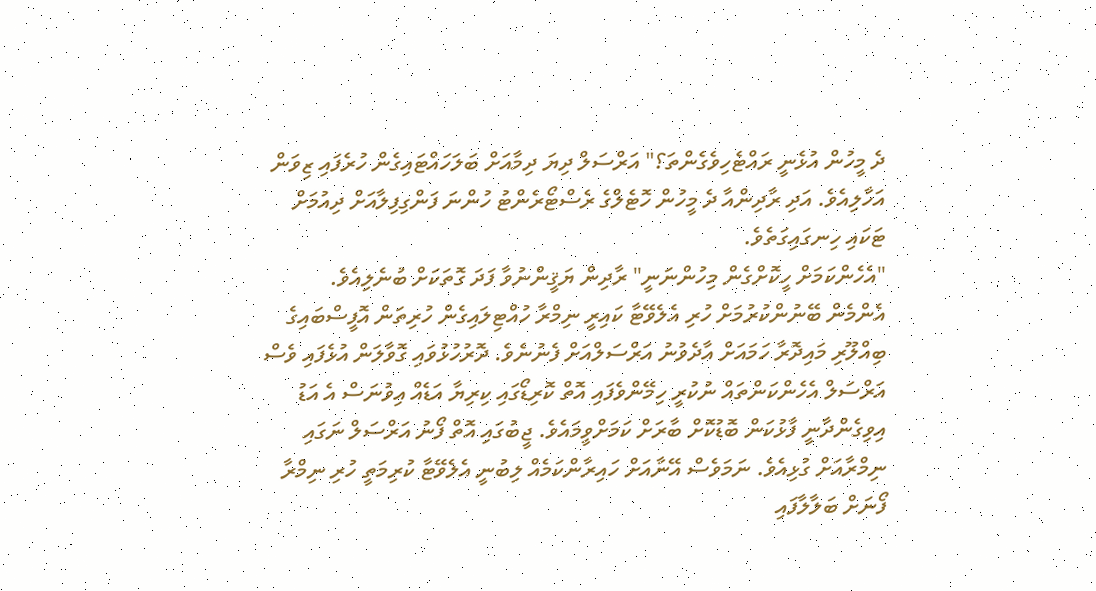ދެ މީހުން އުޅެނީ ރައްޓެހިވެގެންތަ؟" އަރްސަލް ދިޔަ ދިމާއަށް ބަލަހައްޓައިގެން ހުރެފައި ޒިވަން އަހާލިއެވެ. އަދި ރާދިންއާ ދެ މީހުން ހޮޓެލްގެ ރެސްޓޯރެންޓު ހުންނަ ފަންގިފިލާއަށް ދިއުމަށް ޓަކައި ހިނގައިގަތެވެ.
"އެހެންކަމަށް ހީކޮށްގެން މިހުންނަނީ" ރާދިން ޔަޤީންނުވާ ފަދަ ގޮތަކަށް ބުނެލިއެވެ.
އެންމެން ބޭނުންކުރުމަށް ހުރި އެލެވޭޓާ ކައިރީ ނިމްރާ ހުއްޓިލައިގެން ހުރިތަން އޮފީސްބައިގެ ބިއްލޫރި މައިދޮރާ ހަމައަށް އާދެވުނު އަރްސަލްއަށް ފެނުނެވެ. ދޮރުހުޅުވައި ގޮވާލަން އުޅެފައި ވެސް އަރްސަލް އެހެންކަންތައް ނުކުރީ ހިމޭންވެފައި އޮތް ކޮރިޑޯގައި ކިރިޔާ އަޑެއް އިވުނަސް އެ އަޑު އިވިގެންދާނީ ފާޅުކަން ބޮޑުކޮށް ބާރަށް ކަމަށްވީމައެވެ. ޖީބުގައި އޮތް ފޯނު އަރްސަލް ނަގައި ނިމްރާއަށް ގުޅިއެވެ. ނަމަވެސް އޭނާއަށް ހައިރާންކަމެއް ލިބުނީ އެލެވޭޓާ ކުރިމަތީ ހުރި ނިމްރާ ފޯނަށް ބަލާލާފައި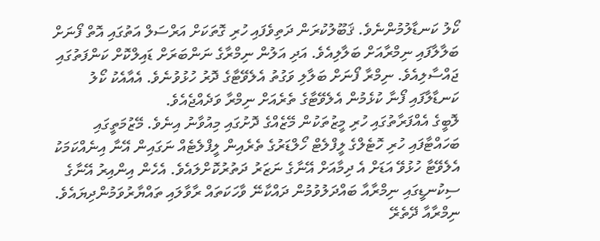ކޯލު ކަނޑާލުމުންނެވެ. ޤަބޫލުކުރަން ދަތިވެފައި ހުރި ގޮތަކަށް އަރްސަލް އަތުގައި އޮތް ފޯނަށް ބަލާލާފައި ނިމްރާއަށް ބަލާލިއެވެ. އަދި އަލުން ނިމްރާގެ ނަންބަރަށް ޑައިލްކޮށް ކަންފަތުގައި ޖައްސާލިއެވެ. ނިމްރާ ފޯނަށް ބަލާލި ވަގުތު އެލެވޭޓާގެ ދޮރު ހުޅުވުނެވެ. އެއާއެކު ކޯލު ކަނޑާލާފައި ފޯނާ ކުޅެމުން އެލެވޭޓާގެ ތެރެއަށް ނިމްރާ ވަދެއްޖެއެވެ.
ލޮބީގެ އެއްފަރާތުގައި ހުރި މީޒުތަކުން މޭޒެއްގެ ދޮށުގައި މިއުވާނު އިނެވެ. މޭޒުމަތީގައި ބަހައްޓާފައި ހުރި ހޮޓެލްގެ ލީފްލެޓް ހޯލްޑަރުގެ ތެރެއިން ލީފްލެޓެއް ނަގައިން އޭނާ އިނެއްކަމަކު އެލެވޭޓާ ހުޅުވޭ އަޑަށް އެ ދިމާއަށް އޭނާގެ ނަޒަރު ދަތުރުކޮށްލައެވެ. އެހެން އިންއިރު އޭނާގެ ސިކުނޑީގައި ނިމްރާއާ ބައްދަލުވުމުން ދައްކާނޭ ވާހަކަތައް ރާވާލައި ތައްޔާރުވަމުންދިޔައެވެ. ނިމްރާއާ ދޭތެރޭ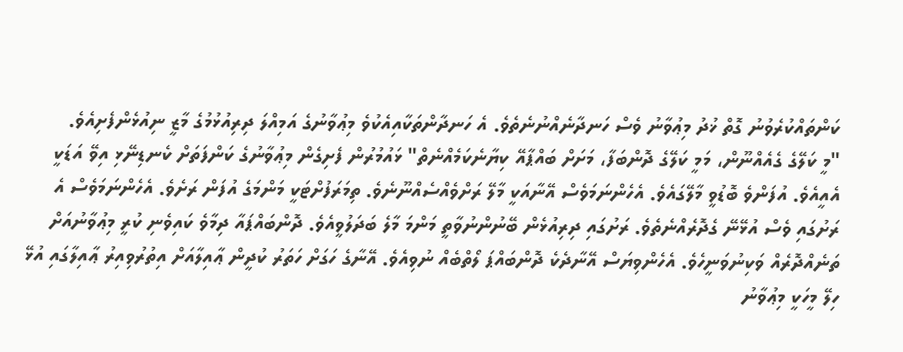ކަންތައްކުރެވުނު ގޮތް ޚުދު މިޢުވާނު ވެސް ހަނދާނެއްނުނެތެވެ. އެ ހަނދާންތަކާއިއެކުވެ މިޢުވާނުގެ އަމިއްލަ ދިރިއުޅުމުގެ މާޒީ ނިއުޅެންފެށިއެވެ.
"މީ ކަލޭގެ ގެއެއްނޫން، މަމީ ކަލޭގެ ދޮންބަފާ، މަށަށް ބައްޕާއޭ ކިޔާނެކަމެއްނެތް" ޅައުމުރުން ފެށިގެން މިޢުވާނުގެ ކަންފަތަށް ކެނޑިނޭޅި އިވޭ އަޑަކީ އެއީއެވެ. އުފަންވެ ބޮޑުވީ މާލޭގައެވެ. އެހެންނަމަވެސް އޭނާއަކީ މާލޭ ރަށްވެއްސެއްނޫނެވެ. ތިމަރަފުށްޓަކީ މަންމަގެ އުފަން ރަށެވެ. އެހެންނަމަވެސް އެ ރަށުގައި ވެސް އުޅޭނޭ ގެދޮރެއްނެތެވެ. ރަށުގައި ދިރިއުޅެން ބޭނުންނުވާތީ މަންމަ މާލެ ބަދަލުވީއެވެ. ދޮންބައްޕައާ ދިމާވެ ކައިވެނި ކުރީ މިޢުވާނުއަށް ތަނެއްދޮރެއް ވަކިނުވަނީހެވެ. އެހެންވިޔަސް އޭނާދެކެ ދޮންބައްޕަ ލޯތްބެއް ނުވިއެވެ. އޭނާގެ ހަގަށް ހަތަރު ކުދީން ޢާއިލާއަށް އިތުރުވިއިރު ޢާއިލާގައި އުޅޭ ހިލޭ މީހަކީ މިޢުވާނު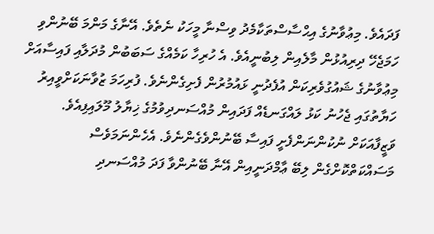ފަދައެވެ. މިޢުވާނުގެ އިޙްސާސްތަކާމެދު ވިސްނާ މީހަކު ނެތެވެ. އޭނާގެ މަންމަ ބޭނުންވި ހަމަޖެހޭ ދިރިއުޅުން މާލެއިން ލިބުނީއެވެ. އެ ހުރިހާ ކަމެއްގެ ސަބަބުން މުދަލާއި ފައިސާއަށް މިޢުވާނުގެ ޝައުގުވެރިކަން އުފެދުނީ ޅައުމުރުން ފެށިގެންނެވެ. ފުރިހަމަ ޒުވާނަކަށްވީއިރު ހަޔާތުގައި ޖެހުނު ކަޅު ލައްގަނޑެއް ފަދައިން މުއްސަނދިވުމުގެ ޚިޔާލު މޫލައިފިއެވެ. ވަޒީފާއަކަށް ނުކުންނަންފެށީ ފައިސާ ބޭނުންވެގެންނެވެ. އެހެންނަމަވެސް މަސައްކަތްކޮށްގެން ލިބޭ ޢާމްދަނީއިން އޭނާ ބޭނުންވާ ފަދަ މުއްސަނދި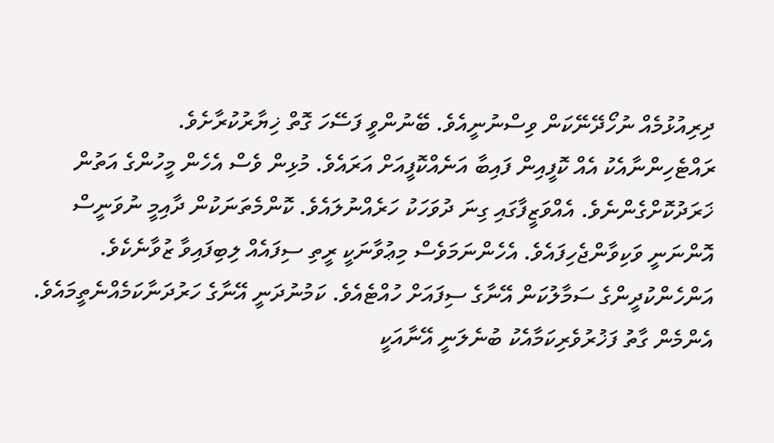ދިރިއުޅުމެއް ނުހޯދޭނޭކަން ވިސްނުނީއެވެ. ބޭނުންވީ ފަސޭހަ ގޮތް ޚިޔާރުކުރާށެވެ.
ރައްޓެހިންނާއެކު އެއް ކޮފީއިން ފައިބާ އަނެއްކޮފީއަށް އަރައެވެ. މުޅިން ވެސް އެހެން މީހުންގެ އަތުން ޚަރަދުކޮށްގެންނެވެ. އެއްވަޒީފާގައި ގިނަ ދުވަހަކު ހަރެއްނުލައެވެ. ކޮންމެތަނަކުން ދާއިމީ ނުވަނީސް އޮންނަނީ ވަކިވާންޖެހިފައެވެ. އެހެންނަމަވެސް މިޢުވާނަކީ ރީތި ސިފައެއް ލިބިފައިވާ ޒުވާނެކެވެ. އަންހެންކުދީންގެ ސަމާލުކަން އޭނާގެ ސިފައަށް ހުއްޓެއެވެ. ކަމުނުދަނީ އޭނާގެ ހަރުދަނާކަމެއްނެތީމައެވެ. އެންމެން ގާތު ފަޚުރުވެރިކަމާއެކު ބުނެލަނީ އޭނާއަކީ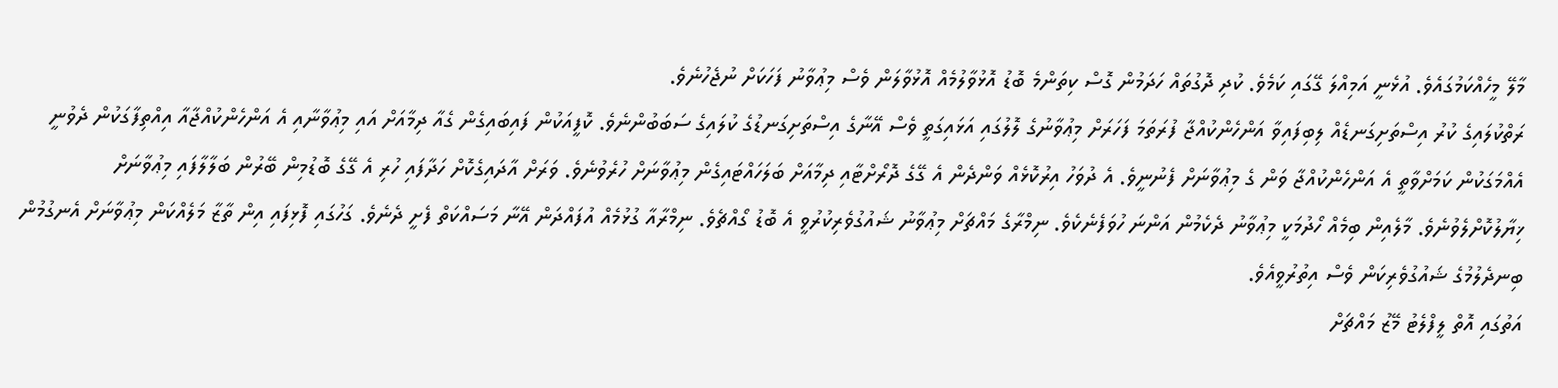މާލޭ މީހެއްކަމުގައެވެ. އުޅެނީ އަމިއްލަ ގޭގައި ކަމެވެ. ކުދި ދޮގުތައް ހަދަމުން ގޮސް ކިތަންމެ ބޮޑު އޮޅުވާލުމެއް އޮޅުވާލަން ވެސް މިޢުވާނު ފަހަކަށް ނުޖެހުނެވެ.
ރަތްކުލައިގެ ކުރު އިސްތަށިގަނޑެއް ލިބިފައިވާ އަންހެންކުއްޖާ ފުރަތަމަ ފަހަރަށް މިޢުވާނުގެ ލޮލުގައި އަޅައިގަތީ ވެސް އޭނާގެ އިސްތަށިގަނޑުގެ ކުލައިގެ ސަބަބުންނެވެ. ކޮފީއަކުން ފައިބައިގެން ގެއާ ދިމާއަށް އައި މިޢުވާނާއި އެ އަންހެންކުއްޖާއާ އިއްތިފާގަކުން ދެވުނީ އެއްމަގަކުން ކަމަށްވާތީ އެ އަންހެންކުއްޖާ ވަން ގެ މިޢުވާނަށް ފެނުނީވެ. އެ ދުވަހު އިރުކޮޅެއް ވަންދެން އެ ގޭގެ ދޮރޯށްޓާއި ދިމާއަށް ބަލަހައްޓައިގެން މިޢުވާނަށް ހުރެވުނެވެ. ވަރަށް އާދައިގެކޮށް ހަދާފައި ހުރި އެ ގޭގެ ބޮޑުމިން ބޭރުން ބަލާލާފައި މިޢުވާނަށް ޚިޔާލުކޮށްލެވުނެވެ. މާލެއިން ބިމެއް ހޯދުމަކީ މިޢުވާނު ދެކެމުން އަންނަ ހުވަފެނެކެވެ. ނިމްރާގެ މައްޗަށް މިޢުވާނު ޝައުގުވެރިކުރުވީ އެ ބޮޑު ގޯއްޗެވެ. ނިމްރާއާ ގުޅުމެއް އުފައްދަން އޭނާ މަސައްކަތް ފެށީ ދެނެވެ. ގަހުގައި ފޮޅިފައި އިން ތާޒާ މަލެއްކަން މިޢުވާނަށް އެނގުމުން ބިނދެލުމުގެ ޝައުގުވެރިކަން ވެސް އިތުރުވީއެވެ.
އަތުގައި އޮތް ލީފްލެޓު މޭޒު މައްޗަށް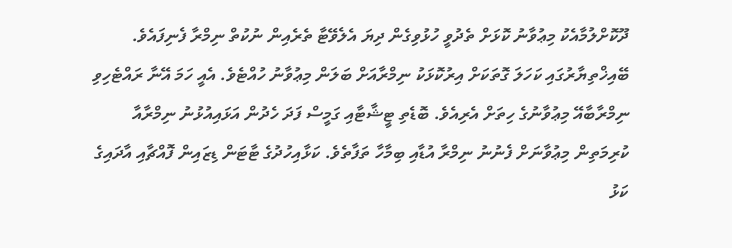ދޫކޮށްލުމާއެކު މިޢުވާނު ކޮޅަށް ތެދުވީ ހުޅުވިގެން ދިޔަ އެލެވޭޓާ ތެރެއިން ނުކުތް ނިމްރާ ފެނިފައެވެ. ބޭއިޚްތިޔާރުގައި ކަހަލަ ގޮތަކަށް އިރުކޮޅަކު ނިމްރާއަށް ބަލަން މިޢުވާނު ހުއްޓެވެ. އެއީ ހަމަ އޭނާ ރައްޓެހިވި ނިމްރާބާއޭ މިޢުވާނުގެ ހިތަށް އެރިއެވެ. ބޮޑެތި ޓީޝާޓާއި ގަމީސް ފަދަ ހެދުން އަޅައިއުޅުނު ނިމްރާއާ ކުރިމަތިން މިޢުވާނަށް ފެނުނު ނިމްރާ އުޑާއި ބިމާހާ ތަފާތެވެ. ކަޅާއިހުދުގެ ޓާޓަން ޑިޒައިން ފޮއްޗާއި އާދައިގެ ކަޅު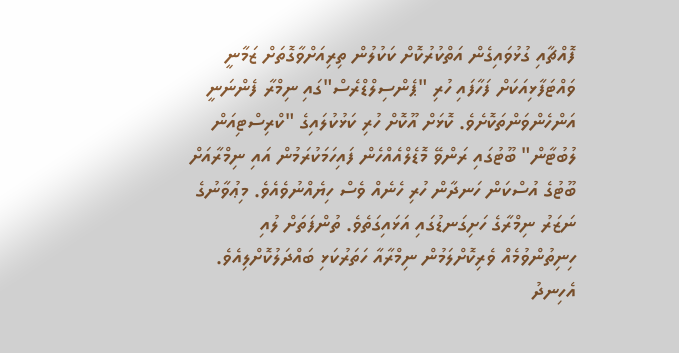ފޮއްޗާއި ގުޅުވައިގެން އަތްކުރުކޮށް ކަކުލުން ތިރިއަށްވާގޮތަށް ޒަމާނީ ވައްޓަފާޅިއަކަށް ފަހާފައި ހުރި "ޕެންސިލްޑްރެސް"ގައި ނިމްރާ ފެންނަނީ އަންހެންވަންތަކޮށެވެ. ކޮޅަށް އޫކޮށް ހުރި ކަޅުކުލައިގެ "ކްރިސްޓިއަން ލުބުޓާން" ބޫޓުގައި ރަންވޭ މޮޑެލްއެއްހެން ފައިހަމަކުރަމުން އައި ނިމްރާއަށް ބޫޓުގެ އުސްކަން ހަނދާން ހުރި ހެނެއް ވެސް ހިޔެއްނުވެއެވެ. މިޢުވާނުގެ ނަޒަރު ނިމްރާގެ ހަށިގަނޑުގައި އަޅައިގަތެވެ. ތުންފަތަށް ލުއި ހިނިތުންވުމެއް ވެރިކޮށްލަމުން ނިމްރާއާ ހަތަރުކަޅި ބައްދަލުކޮށްލިއެވެ. އެހިނދު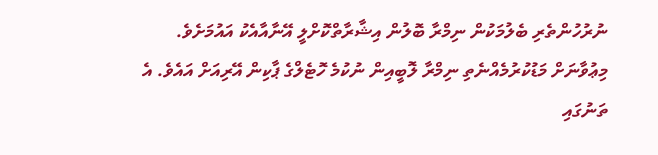ނުރުހުންތެރި ބެލުމަކުން ނިމްރާ ބޮލުން އިޝާރާތްކޮށްލީ އޭނާއާއެކު އައުމަށެވެ.
މިޢުވާނަށް މަޑުކުރުމެއްނެތި ނިމްރާ ލޮބީއިން ނުކުމެ ހޮޓެލްގެ ޕާކިން އޭރިއަށް އައެވެ. އެ ތަނުގައި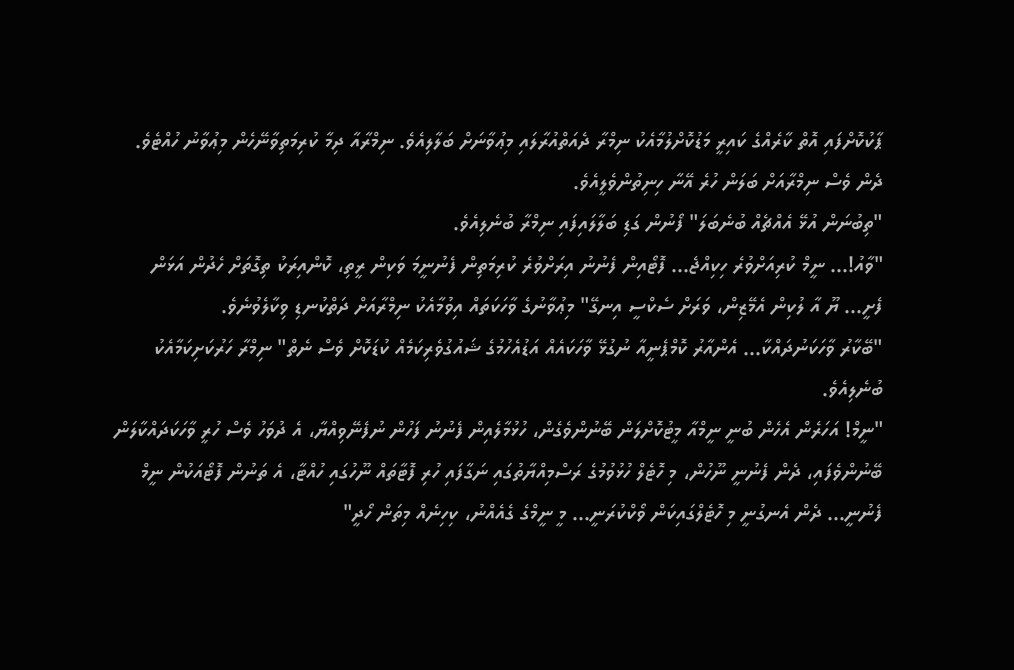ޕާކުކޮށްފައި އޮތް ކާރެއްގެ ކައިރީ މަޑުކޮށްލުމާއެކު ނިމްރާ ދެއަތްއުރާލައި މިޢުވާނަށް ބަލާލިއެވެ. ނިމްރާއާ ދިމާ ކުރިމަތިވާނޭހެން މިޢުވާނު ހުއްޓެވެ. ދެން ވެސް ނިމްރާއަށް ބަލަން ހުރެ އޭނާ ހިނިތުންވެލީއެވެ.
"ތިބުނަން އުޅޭ އެއްޗެއް ބުނެބަލަ" ފޯނުން ގަޑި ބަލާލައިފައި ނިމްރާ ބުނެލިއެވެ.
"ވާއު!... ނީމް ކުރިއަށްވުރެ ހިކިއްޖެ... ފޮޓޯއިން ފެނުނު އިރަށްވުރެ ކުރިމަތިން ފެނުނީމަ ވަކިން ރީތި، ކޮންއިރަކު ތިގޮތަށް ހެދުން އަޅަން ފެށީ... ޔޫ އާ ލުކިން އެމޭޒިން، ވަރަށް ސެކްސީ އިނގޭ" މިޢުވާނުގެ ވާހަކަތައް އިވުމާއެކު ނިމްރާއަށް ދަތްކުނޑި ވިކާލެވުނެވެ.
"ބޭކާރު ވާހަކަނުދައްކާ... އެންއާރު ކޮމްޕެނީއާ ނުގުޅޭ ވާހަކައެއް އަޑުއެހުމުގެ ޝައުގުވެރިކަމެއް ކުޑަކޮށް ވެސް ނެތް" ނިމްރާ ހަރުކަށިކަމާއެކު ބުނެލިއެވެ.
"ނީމް! އަހަރެން އެހެން ބުނީ ނީމްއާ މީޓުކޮށްލަން ބޭނުންވެގެން، ހުޅުމާލެއިން ފެނުނު ފަހުން ނުފެނޭވިއްޔާ، އެ ދުވަހު ވެސް ހުރީ ވާހަކަދައްކާލަން ބޭނުންވެފައި، ދެން ފެނުނީ ނޫހުން، މި ހޮޓެލް ހުޅުވުމުގެ ރަސްމިއްޔާތުގައި ނަގާފައި ހުރި ފޮޓާތައް ނޫހުގައި ހުއްޓާ، އެ ތަނުން ފޮޓޯއަކުން ނީމް ފެނުނީ... ދެން އެނގުނީ މި ހޮޓެލްގައިކަން ވޯކްކުރަނީ... މީ ނީމްގެ ގެއެއްނު، ކިހިނެއް މިތަން ހޯދީ"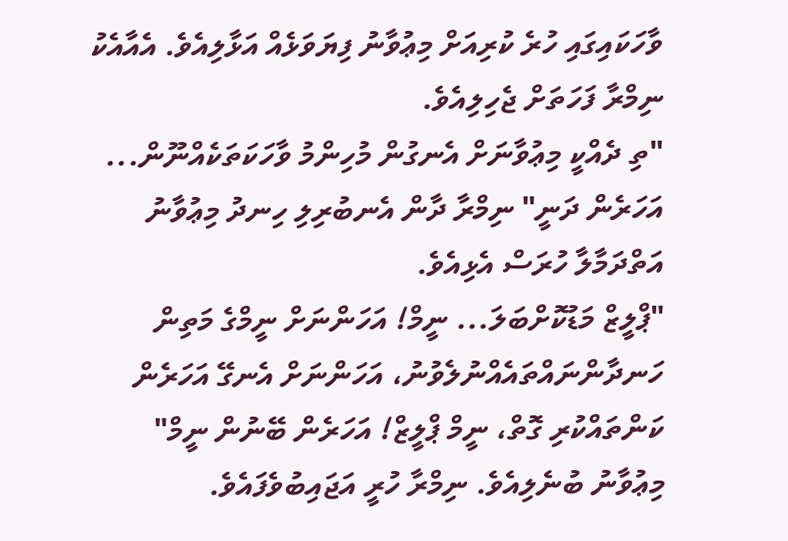ވާހަކައިގައި ހުރެ ކުރިއަށް މިޢުވާނު ފިޔަވަޅެއް އަޅާލިއެވެ. އެއާއެކު ނިމްރާ ފަހަތަށް ޖެހިލިއެވެ.
"ތި ދެއްކީ މިޢުވާނަށް އެނގުން މުހިންމު ވާހަކަތަކެއްނޫން... އަހަރެން ދަނީ" ނިމްރާ ދާން އެނބުރިލި ހިނދު މިޢުވާނު އަތްދަމާލާ ހުރަސް އެޅިއެވެ.
"ޕްލީޒް މަޑުކޮށްބަލަ... ނީމް! އަހަންނަށް ނީމްގެ މަތިން ހަނދާންނައްތައެއްނުލެވުނު، އަހަންނަށް އެނގޭ އަހަރެން ކަންތައްކުރި ގޮތް، ނީމް ޕްލީޒް! އަހަރެން ބޭނުން ނީމް" މިޢުވާނު ބުނެލިއެވެ. ނިމްރާ ހުރީ އަޖައިބުވެފައެވެ.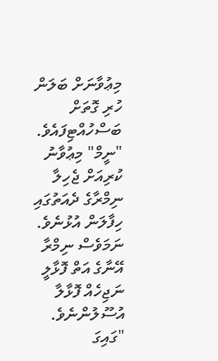މިޢުވާނަށް ބަލަން ހުރި ގޮތަށް ބަސްހުއްޓިފައެވެ.
"ނީމް" މިޢުވާނު ކުރިއަށް ޖެހިލާ ނިމްރާގެ ދެއަތުގައި ހިފާލަން އުޅުނެވެ. ނަމަވެސް ނިމްރާ އޭނާގެ އަތް ފޮޅާލީ ނަޖިހެއް ފޮޅާލާ އުސޫލުންނެވެ.
"ގައިގަ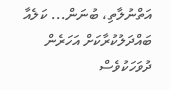އަތްނުލާތި، ބުނަން... ކަލެއާ ބައްދަލުކުރާކަށް އަހަރެން ދުވަހަކުވެސް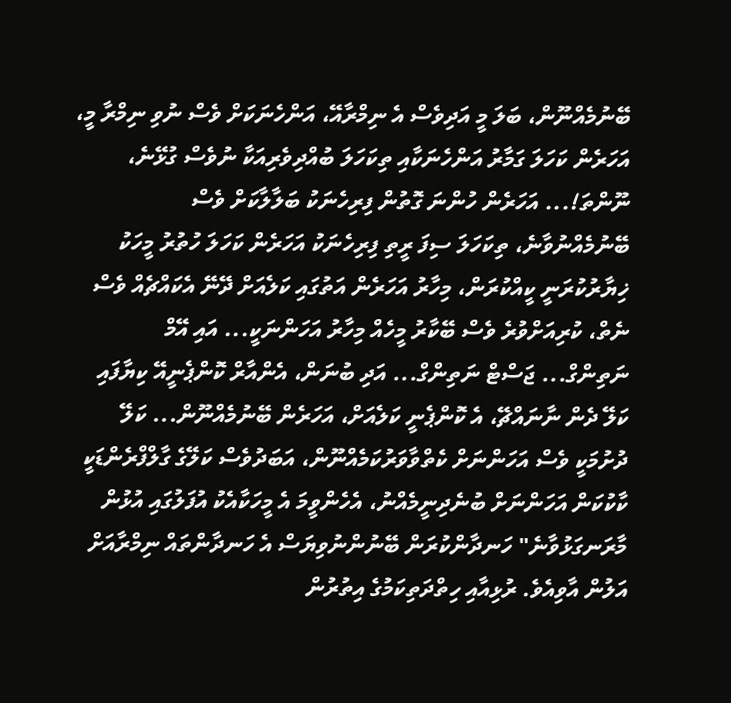ބޭނުމެއްނޫން، ބަލަ މީ އަދިވެސް އެ ނިމްރާއޭ، އަންހެނަކަށް ވެސް ނުވި ނިމްރާ މީ، އަހަރެން ކަހަލަ ގަމާރު އަންހެނަކާއި ތިކަހަލަ ބުއްދިވެރިއަކާ ނުވެސް ގުޅޭނެ، ނޫންތަ!... އަހަރެން ހުންނަ ގޮތުން ފިރިހެނަކު ބަލާލާކަށް ވެސް ބޭނުމެއްނުވާނެ، ތިކަހަލަ ސިފަ ރީތި ފިރިހެނަކު އަހަރެން ކަހަލަ ހުތުރު މީހަކު ޚިޔާރުކުރަނީ ކީއްކުރަން، މިހާރު އަހަރެން އަތުގައި ކަލެއަށް ދޭނޭ އެކައްޗެއް ވެސް ނެތް، ކުރިއަށްވުރެ ވެސް ބޭކާރު މީހެއް މިހާރު އަހަންނަކީ... އައި އޭމް ނަތިންގް... ޖަސްޓް ނަތިންގް... އަދި ބުނަން، އެންއާރް ކޮންޕެނީއޭ ކިޔާފައި ކަލޭ ދެން ނާނައްޗޭ، އެ ކޮންޕެނީ ކަލެއަށް، އަހަރެން ބޭނުމެއްނޫން... ކަލޭ ދުށުމަކީ ވެސް އަހަންނަށް ކެތްވާވަރުކަމެއްނޫން، އަބަދުވެސް ކަލޭގެ ގާލްފްރެންޑަކީ ކާކުކަން އަހަންނަށް ބުނެދިނީމެއްނު، އެހެންވީމަ އެ މީހަކާއެކު އުފަލުގައި އުޅުން މާރަނގަޅުވާނެ" ހަނދާންކުރަން ބޭނުންނުވިޔަސް އެ ހަނދާންތައް ނިމްރާއަށް އަލުން އާވިއެވެ. ރުޅިއާއި ހިތްދަތިކަމުގެ އިތުރުން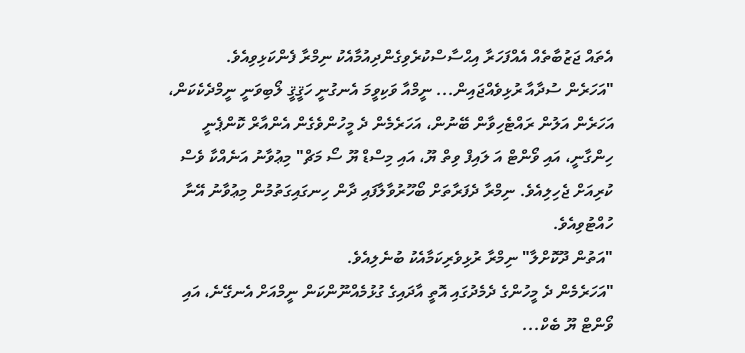އެތައް ޖަޒުބާތެއް އެއްފަހަރާ އިޙްސާސްކުރެވިގެންދިއުމާއެކު ނިމްރާ ފެންކަޅިވިއެވެ.
"އަހަރެން ސުދާއާ ރުޅިވެއްޖައިން... ނީމްއާ ވަކިވީމަ އެނގުނީ ހަޤީޤީ ލޯބިވަނީ ނީމްދެކެކަން، އަހަރެން އަލުން ރައްޓެހިވާން ބޭނުން، އަހަރެމެން ދެ މީހުންވެގެން އެންއާރް ކޮންޕެނީ ހިންގާނީ، އައި ވޯންޓް އަ ލައިފް ވިތް ޔޫ، އައި މިސްޑް ޔޫ ސޯ މަޗް" މިޢުވާނު އަނެއްކާ ވެސް ކުރިއަށް ޖެހިލިއެވެ. ނިމްރާ ދެފަރާތަށް ބޯހޫރުވާލާފައި ދާން ހިނގައިގަތުމުން މިޢުވާނު އޭނާ ހުއްޓުވިއެވެ.
"އަތުން ދޫކޮށްލާ" ނިމްރާ ރުޅިވެރިކަމާއެކު ބުނެލިއެވެ.
"އަހަރެމެން ދެ މީހުންގެ ދެމެދުގައި އޮތީ އާދައިގެ ގުޅުމެއްނޫންކަން ނީމްއަށް އެނގޭނެ، އައި ވޯންޓް ޔޫ ބެކް...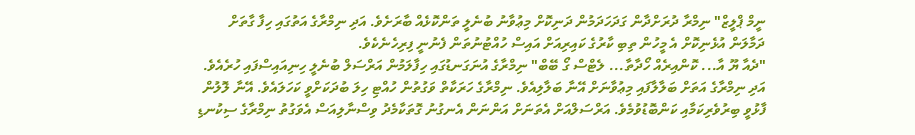ނީމް ޕްލީޒް" ނިމްރާ ދުރަށްދާން ގަދަހަދަމުން ދަނިކޮށް މިޢުވާނު ބުނެލީ ތަންކޮޅެއް ބާރަށެވެ. އަދި ނިމްރާގެ އަތުގައި ހިފާ ގާތަށް ދަމާލަން އުޅެނިކޮށް އެ މީހުން ތިބި ކާރުގެ ކައިރިއަށް އައިސް ހުއްޓުނުތަން ފެނުނީ ފިރިހެނެކެވެ.
"ދެއާ ޔޫ އާ... ކޮންއިރެއް ހޯދާތާ... ލެޓްސް ގޯ ބޭބް" ނިމްރާގެ އުނަގަނޑުގައި ހިފާލަމުން އަރްސަލް ބުނެލީ ހިނިއައިސްފައި ހުރެއެވެ. އަދި ނިމްރާގެ އަތަށް ބަލާލާފައި މިޢުވާނަށް އޭނާ ބަލާލިއެވެ. ނިމްރާގެ ހަރަކާތް ވަގުތުން ހުއްޓި ހިލަ ބުދަކަށްވީ ކަހަލައެވެ. އޭނާ ލޮލުން ފާޅުވީ ބިރުވެރިކަމާއި ކަންބޮޑުވުމެވެ. އަރްސަލްއަށް އެތަނަށް އަންނަން އެނގުނު ގޮތަކާމެދު ވިސްނާލިއަސް އެވަގުތު ނިމްރާގެ ސިކުނޑި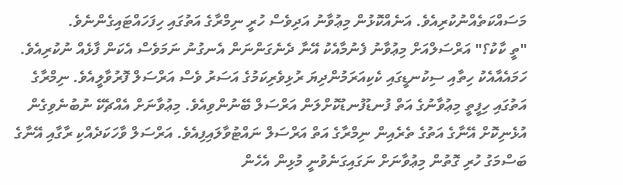މަސައްކަތެއްނުކުރިއެވެ. އަނެއްކޮޅުން މިޢުވާނު އަދިވެސް ހުރީ ނިމްރާގެ އަތުގައި ހިފަހައްޓައިގެންނެވެ.
"ތީ ކާކު؟" އަރްސަލްއަށް މިޢުވާނު ފެނުމާއެކު އޭނާ ދެނެގަންނަން އެނގުނު ނަމަވެސް އެކަން ފާޅެއް ނުކުރިއެވެ. ހަމައެއާއެކު ހިތާއި ސިކުނޑީގައި ކެކިއަރަމުންދިޔަ ރުޅިވެރިކަމުގެ އަސަރު ވެސް އަރްސަލް ފޮރުވާލީއެވެ. ނިމްރާގެ އަތުގައި ހިފީތީ މިޢުވާނުގެ އަތް ފުނޑުފުނޑުކޮށްލަން އަރްސަލް ބޭނުންވިއެވެ. މިޢުވާނަށް އެއްޗެކޭ ނުބުނެވިގެން އުޅެނިކޮށް އޭނާގެ އަތުގެ ތެރެއިން ނިމްރާގެ އަތް އަރްސަލް ނައްޓުވާލައިފިއެވެ. އަރްސަލް ވާހަކަދެއްކި ރާގާއި އޭނާގެ ބަސްމަގު ހުރި ގޮތުން މިޢުވާނަށް ނަގައިގަނެވުނީ މުޅިން އެހެން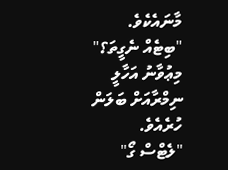މާނައެކެވެ.
"ބިޓެއް ނެގީތަ؟" މިޢުވާނު އަހާލީ ނިމްރާއަށް ބަލަން ހުރެއެވެ.
"ލެޓްސް ގޯ"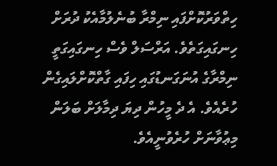ހިތްވަރުކޮށްފައި ނިމްރާ ބުނެލުމާއެކު ދުރަށް ހިނގައިގަތެވެ. އަރްސަލް ވެސް ހިނގައިގަތީ ނިމްރާގެ އުނަގަނޑުގައި ހިފައި ގާތްކޮށްލައިގެން ހުރެއެވެ. އެ ދެ މީހުން ދިޔަ ދިމާލަށް ބަލަން މިޢުވާނަށް ހުރެވުނީއެވެ.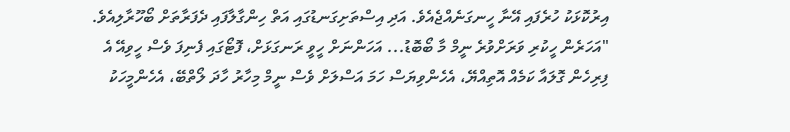އިރުކޮޅަކު ހުރެފައި އޭނާ ހީނގަނެއްޖެއެވެ. އަދި އިސްތަށިގަނޑުގައި އަތް ހިންގާލާފައި ދެފަރާތަށް ބޯހޫރާލިއެވެ.
"އަހަރެން ހީކުރި ވަރަށްވުރެ ނީމް މާ ބޯބޮޑު... އަހަންނަށް ހީވީ ރަނގަޅަށް، ފޮޓޯގައި ފެނިފަ ވެސް ހީވިއޭ އެ ފިރިހެން ގޮލައާ ކަމެއް އޮތިއްޔޭ، އެހެންވިޔަސް ހަމަ އަސްލަށް ވެސް ނީމް މިހާރު ހާދަ ލޯތްބޭ، އެހެންމީހަކު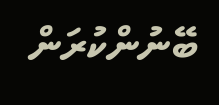ބޭނުންކުރަން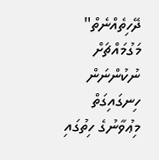ދޭހިތެއްނެތް" މަގުމައްޗަށް ނުކުންނަން ހިނގައިގަތް މިޢުވާނުގެ ހިތުގައި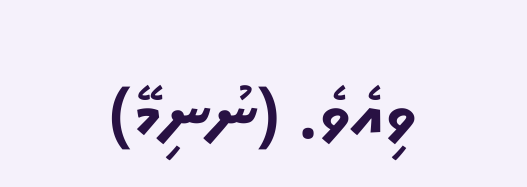ވިއެވެ. (ނުނިމޭ)